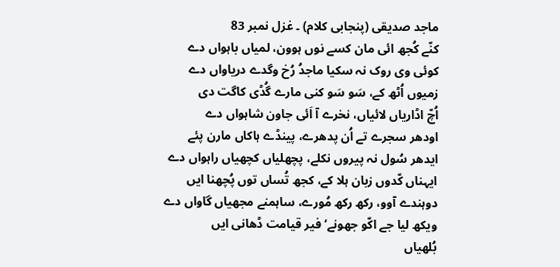ماجد صدیقی (پنجابی کلام) ۔ غزل نمبر 83
کنّے کُجھ ائی مان کسے نوں ہوون، لمیاں باہواں دے
کوئی وی روک نہ سکیا ماجدُ رُخ وگدے دریاواں دے
زمیوں اُٹھ کے، سَو سَو کنی مارے گُڈی کاگت دی
اُچّ اڈاریاں لائیاں، نخرے آ اَئی جاون شاہواں دے
اودھر سجرے تے اُن پدھرے، پینڈے ہاکاں مارن پئے
ایدھر سُول نہ پیروں نکلے، پچھلیاں کچھیاں راہواں دے
ایہناں کّدوں زبان ہلا کے، کجھ تُساں توں پُچھنا ایں
دوہندے آوو، رکھ رکھ مُورے، ساہمنے مجھیاں گاواں دے
ویکھ لیا جے اکّو جھونے‘ فیر قیامت ڈھانی ایں
بُلھیاں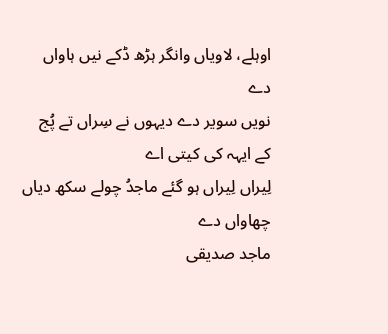اوہلے، لاویاں وانگر ہڑھ ڈکے نیں ہاواں دے
نویں سویر دے دیہوں نے سِراں تے پُج کے ایہہ کی کیتی اے
لِیراں لِیراں ہو گئے ماجدُ چولے سکھ دیاں چھاواں دے
ماجد صدیقی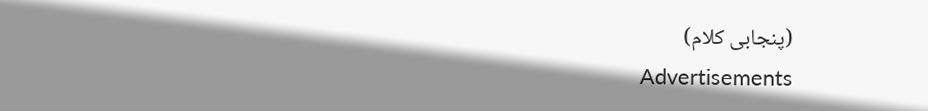(پنجابی کلام)
Advertisements